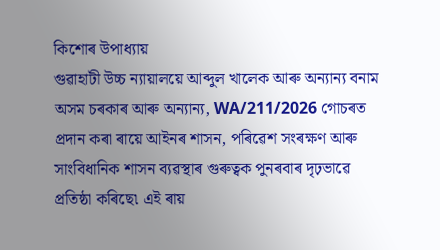কিশোৰ উপাধ্যায়
গুৱাহাটী উচ্চ ন্যায়ালয়ে আব্দুল খালেক আৰু অন্যান্য বনাম অসম চৰকাৰ আৰু অন্যান্য, WA/211/2026 গোচৰত প্রদান কৰা ৰায়ে আইনৰ শাসন, পৰিৱেশ সংৰক্ষণ আৰু সাংবিধানিক শাসন ব্যৱস্থাৰ গুৰুত্বক পুনৰবাৰ দৃঢ়ভাৱে প্রতিষ্ঠা কৰিছে৷ এই ৰায়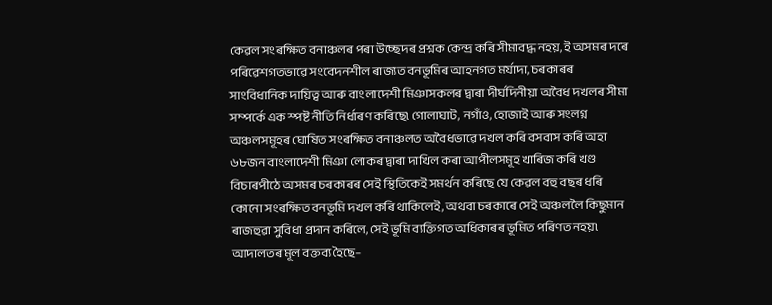কেৱল সংৰক্ষিত বনাঞ্চলৰ পৰা উচ্ছেদৰ প্রশ্নক কেন্দ্র কৰি সীমাবদ্ধ নহয়, ই অসমৰ দৰে পৰিৱেশগতভাৱে সংবেদনশীল ৰাজ্যত বনভূমিৰ আহনগত মর্যাদা, চৰকাৰৰ সাংবিধানিক দায়িত্ব আৰু বাংলাদেশী মিঞাসকলৰ দ্বাৰা দীর্ঘদিনীয়া অবৈধ দখলৰ সীমা সম্পর্কে এক স্পষ্ট নীতি নির্ধাৰণ কৰিছে৷ গোলাঘাট, নগাঁও, হোজাই আৰু সংলগ্ন অঞ্চলসমূহৰ ঘোষিত সংৰক্ষিত বনাঞ্চলত অবৈধভাৱে দখল কৰি বসবাস কৰি অহা ৬৮জন বাংলাদেশী মিঞা লোকৰ দ্বাৰা দাখিল কৰা আপীলসমূহ খাৰিজ কৰি খণ্ড বিচাৰপীঠে অসমৰ চৰকাৰৰ সেই স্থিতিকেই সমর্থন কৰিছে যে কেৱল বহু বছৰ ধৰি কোনো সংৰক্ষিত বনভূমি দখল কৰি থাকিলেই, অথবা চৰকাৰে সেই অঞ্চললৈ কিছুমান ৰাজহুৱা সুবিধা প্রদান কৰিলে, সেই ভূমি ব্যক্তিগত অধিকাৰৰ ভূমিত পৰিণত নহয়৷ আদালতৰ মূল বক্তব্য হৈছে–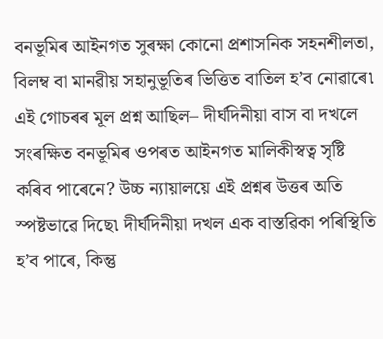বনভূমিৰ আইনগত সুৰক্ষা কোনো প্রশাসনিক সহনশীলতা, বিলম্ব বা মানৱীয় সহানুভূতিৰ ভিত্তিত বাতিল হ’ব নোৱাৰে৷
এই গোচৰৰ মূল প্রশ্ন আছিল– দীর্ঘদিনীয়া বাস বা দখলে সংৰক্ষিত বনভূমিৰ ওপৰত আইনগত মালিকীস্বত্ব সৃষ্টি কৰিব পাৰেনে? উচ্চ ন্যায়ালয়ে এই প্রশ্নৰ উত্তৰ অতি স্পষ্টভাৱে দিছে৷ দীর্ঘদিনীয়া দখল এক বাস্তৱিকা পৰিস্থিতি হ’ব পাৰে, কিন্তু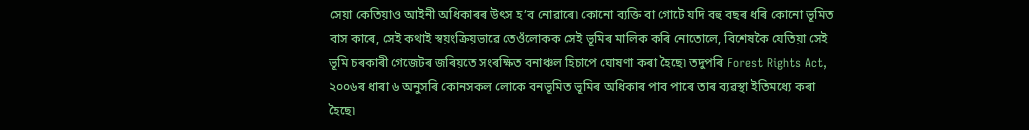সেয়া কেতিয়াও আইনী অধিকাৰৰ উৎস হ’ব নোৱাৰে৷ কোনো ব্যক্তি বা গোটে যদি বহু বছৰ ধৰি কোনো ভূমিত বাস কাৰে, সেই কথাই স্বয়ংক্রিয়ভাৱে তেওঁলোকক সেই ভূমিৰ মালিক কৰি নোতোলে, বিশেষকৈ যেতিয়া সেই ভূমি চৰকাৰী গেজেটৰ জৰিয়তে সংৰক্ষিত বনাঞ্চল হিচাপে ঘোষণা কৰা হৈছে৷ তদুপৰি Forest Rights Act, ২০০৬ৰ ধাৰা ৬ অনুসৰি কোনসকল লোকে বনভূমিত ভূমিৰ অধিকাৰ পাব পাৰে তাৰ ব্যৱস্থা ইতিমধ্যে কৰা হৈছে৷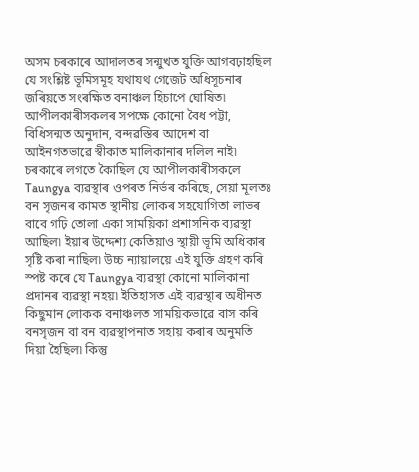অসম চৰকাৰে আদালতৰ সন্মুখত যুক্তি আগবঢ়াহছিল যে সংশ্লিষ্ট ভূমিসমূহ যথাযথ গেজেট অধিসূচনাৰ জৰিয়তে সংৰক্ষিত বনাঞ্চল হিচাপে ঘোষিত৷ আপীলকাৰীসকলৰ সপক্ষে কোনো বৈধ পট্টা, বিধিসন্মত অনুদান, বন্দৱস্তিৰ আদেশ বা আইনগতভাৱে স্বীকাত মালিকানাৰ দলিল নাই৷ চৰকাৰে লগতে কৈাছিল যে আপীলকাৰীসকলে Taungya ব্যৱস্থাৰ ওপৰত নির্ভৰ কৰিছে, সেয়া মূলতঃ বন সৃজনৰ কামত স্থানীয় লোকৰ সহযোগিতা লাভৰ বাবে গঢ়ি তোলা একা সাময়িকা প্রশাসনিক ব্যৱস্থা আছিল৷ ইয়াৰ উদ্দেশ্য কেতিয়াও স্থায়ী ভূমি অধিকাৰ সৃষ্টি কৰা নাছিল৷ উচ্চ ন্যায়ালয়ে এই যুক্তি গ্রহণ কৰি স্পষ্ট কৰে যে Taungya ব্যৱস্থা কোনো মালিকানা প্রদানৰ ব্যৱস্থা নহয়৷ ইতিহাসত এই ব্যৱস্থাৰ অধীনত কিছুমান লোকক বনাঞ্চলত সাময়িকভাৱে বাস কৰি বনসৃজন বা বন ব্যৱস্থাপনাত সহায় কৰাৰ অনুমতি দিয়া হৈছিল৷ কিন্তু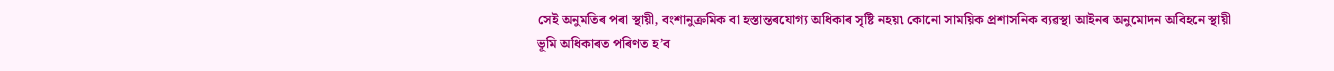সেই অনুমতিৰ পৰা স্থায়ী, বংশানুক্রমিক বা হস্তান্তৰযোগ্য অধিকাৰ সৃষ্টি নহয়৷ কোনো সাময়িক প্রশাসনিক ব্যৱস্থা আইনৰ অনুমোদন অবিহনে স্থায়ী ভূমি অধিকাৰত পৰিণত হ’ব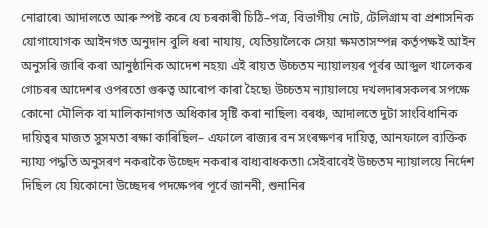নোৱাৰে৷ আদালতে আৰু স্পষ্ট কৰে যে চৰকাৰী চিঠি–পত্র, বিভাগীয় নোট, টেলিগ্রাম বা প্রশাসনিক যোগাযোগক আইনগত অনুদান বুলি ধৰা নাযায়, যেতিয়ালৈকে সেয়া ক্ষমতাসম্পন্ন কর্তৃপক্ষই আইন অনুসৰি জাৰি কৰা আনুষ্ঠানিক আদেশ নহয়৷ এই ৰায়ত উচ্চতম ন্যায়ালয়ৰ পূর্বৰ আব্দুল খালেকৰ গোচৰৰ আদেশৰ ওপৰতো গুৰুত্ব আৰোপ কাৰা হৈছে৷ উচ্চতম ন্যায়ালয়ে দখলদাৰসকলৰ সপক্ষে কোনো মৌলিক বা মালিকানাগত অধিকাৰ সৃষ্টি কৰা নাছিল৷ বৰঞ্চ, আদালতে দুটা সাংবিধানিক দায়িত্বৰ মাজত সুসমতা ৰক্ষা কাৰিছিল– এফালে ৰাজ্যৰ বন সংৰক্ষণৰ দায়িত্ব, আনফালে ব্যক্তিক ন্যায্য পদ্ধতি অনুসৰণ নকৰাকৈ উচ্ছেদ নকৰাৰ বাধ্যবাধকতা৷ সেইবাবেই উচ্চতম ন্যায়ালয়ে নির্দেশ দিছিল যে যিকোনো উচ্ছেদৰ পদক্ষেপৰ পূর্বে জাননী, শুনানিৰ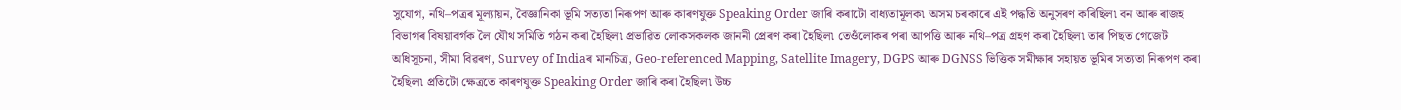সুযোগ, নথি–পত্রৰ মূল্যায়ন, বৈজ্ঞানিকা ভূমি সত্যতা নিৰূপণ আৰু কাৰণযুক্ত Speaking Order জাৰি কৰাটো বাধ্যতামূলক৷ অসম চৰকাৰে এই পদ্ধতি অনুসৰণ কৰিছিল৷ বন আৰু ৰাজহ বিভাগৰ বিষয়াবর্গক লৈ যৌথ সমিতি গঠন কৰা হৈছিল৷ প্রভাৱিত লোকসকলক জাননী প্রেৰণ কৰা হৈছিল৷ তেওঁলোকৰ পৰা আপত্তি আৰু নথি–পত্র গ্রহণ কৰা হৈছিল৷ তাৰ পিছত গেজেট অধিসূচনা, সীমা বিৱৰণ, Survey of Indiaৰ মানচিত্র, Geo-referenced Mapping, Satellite Imagery, DGPS আৰু DGNSS ভিত্তিক সমীক্ষাৰ সহায়ত ভূমিৰ সত্যতা নিৰূপণ কৰা হৈছিল৷ প্রতিটো ক্ষেত্রতে কাৰণযুক্ত Speaking Order জাৰি কৰা হৈছিল৷ উচ্চ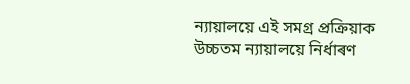ন্যায়ালয়ে এই সমগ্র প্রক্রিয়াক উচ্চতম ন্যায়ালয়ে নির্ধাৰণ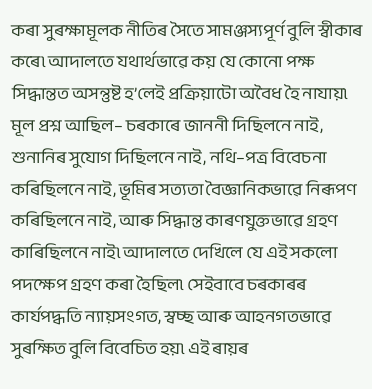কৰা সুৰক্ষামূলক নীতিৰ সৈতে সামঞ্জস্যপূর্ণ বুলি স্বীকাৰ কৰে৷ আদালতে যথার্থভাৱে কয় যে কোনো পক্ষ সিদ্ধান্তত অসন্তুষ্ট হ’লেই প্রক্রিয়াটো অবৈধ হৈ নাযায়৷ মূল প্রশ্ন আছিল– চৰকাৰে জাননী দিছিলনে নাই, শুনানিৰ সুযোগ দিছিলনে নাই, নথি–পত্র বিবেচনা কৰিছিলনে নাই, ভূমিৰ সত্যতা বৈজ্ঞানিকভাৱে নিৰূপণ কৰিছিলনে নাই, আৰু সিদ্ধান্ত কাৰণযুক্তভাৱে গ্রহণ কাৰিছিলনে নাই৷ আদালতে দেখিলে যে এই সকলো পদক্ষেপ গ্রহণ কৰা হৈছিল৷ সেইবাবে চৰকাৰৰ কার্যপদ্ধতি ন্যায়সংগত, স্বচ্ছ আৰু আহনগতভাৱে সুৰক্ষিত বুলি বিবেচিত হয়৷ এই ৰায়ৰ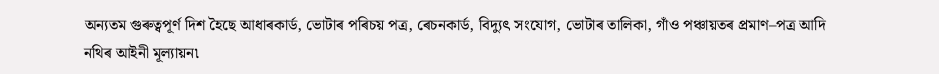অন্যতম গুৰুত্বপূর্ণ দিশ হৈছে আধাৰকার্ড, ভোটাৰ পৰিচয় পত্র, ৰেচনকার্ড, বিদ্যুৎ সংযোগ, ভোটাৰ তালিকা, গাঁও পঞ্চায়তৰ প্রমাণ–পত্র আদি নথিৰ আইনী মূল্যায়ন৷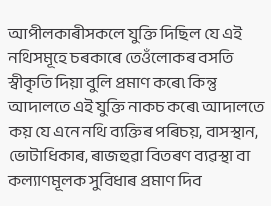আপীলকাৰীসকলে যুক্তি দিছিল যে এই নথিসমূহে চৰকাৰে তেওঁলোকৰ বসতি স্বীকৃতি দিয়া বুলি প্রমাণ কৰে৷ কিন্তু আদালতে এই যুক্তি নাকচ কৰে৷ আদালতে কয় যে এনে নথি ব্যক্তিৰ পৰিচয়, বাসস্থান, ভোটাধিকাৰ, ৰাজহুৱা বিতৰণ ব্যৱস্থা বা কল্যাণমূলক সুবিধাৰ প্রমাণ দিব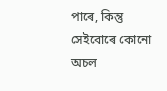পাৰে, কিন্তু সেইবোৰে কোনো অচল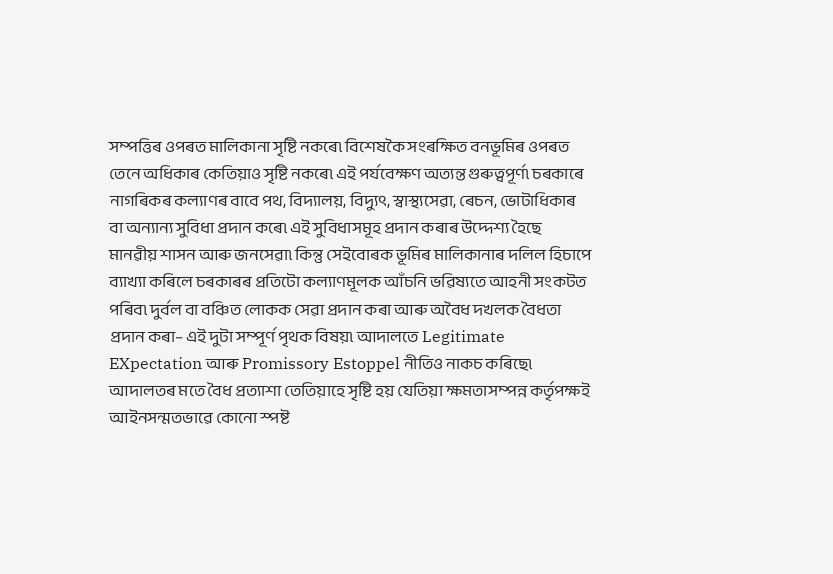সম্পত্তিৰ ওপৰত মালিকানা সৃষ্টি নকৰে৷ বিশেষকৈ সংৰক্ষিত বনভূমিৰ ওপৰত তেনে অধিকাৰ কেতিয়াও সৃষ্টি নকৰে৷ এই পর্যবেক্ষণ অত্যন্ত গুৰুত্বপূর্ণ৷ চৰকাৰে নাগৰিকৰ কল্যাণৰ বাবে পথ, বিদ্যালয়, বিদ্যুৎ, স্বাস্থ্যসেৱা, ৰেচন, ভোটাধিকাৰ বা অন্যান্য সুবিধা প্রদান কৰে৷ এই সুবিধাসমূহ প্রদান কৰাৰ উদ্দেশ্য হৈছে মানৱীয় শাসন আৰু জনসেৱা৷ কিন্তু সেইবোৰক ভূমিৰ মালিকানাৰ দলিল হিচাপে ব্যাখ্যা কৰিলে চৰকাৰৰ প্রতিটো কল্যাণমূলক আঁচনি ভৱিষ্যতে আহনী সংকটত পৰিব৷ দুর্বল বা বঞ্চিত লোকক সেৱা প্রদান কৰা আৰু অবৈধ দখলক বৈধতা প্রদান কৰা– এই দুটা সম্পূর্ণ পৃথক বিষয়৷ আদালতে Legitimate EXpectation আৰু Promissory Estoppel নীতিও নাকচ কৰিছে৷ আদালতৰ মতে বৈধ প্রত্যাশা তেতিয়াহে সৃষ্টি হয় যেতিয়া ক্ষমতাসম্পন্ন কর্তৃপক্ষই আইনসন্মতভাৱে কোনো স্পষ্ট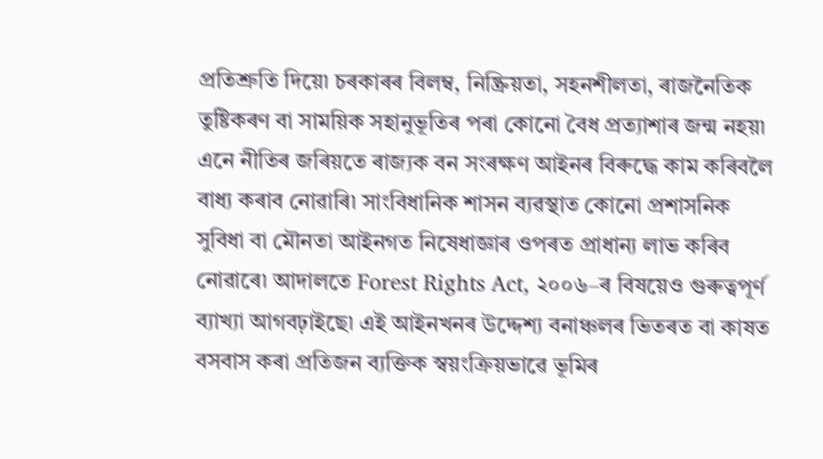প্রতিশ্রুতি দিয়ে৷ চৰকাৰৰ বিলম্ব, নিষ্ক্রিয়তা, সহনশীলতা, ৰাজনৈতিক তুষ্টিকৰণ বা সাময়িক সহানুভূতিৰ পৰা কোনো বৈধ প্রত্যাশাৰ জন্ম নহয়৷ এনে নীতিৰ জৰিয়তে ৰাজ্যক বন সংৰক্ষণ আইনৰ বিৰুদ্ধে কাম কৰিবলৈ বাধ্য কৰাব নোৱাৰি৷ সাংবিধানিক শাসন ব্যৱস্থাত কোনো প্রশাসনিক সুবিধা বা মৌনতা আইনগত নিষেধাজ্ঞাৰ ওপৰত প্রাধান্য লাভ কৰিব নোৱাৰে৷ আদালতে Forest Rights Act, ২০০৬–ৰ বিষয়েও গুৰুত্বপূর্ণ ব্যাখ্যা আগবঢ়াইছে৷ এই আইনখনৰ উদ্দেশ্য বনাঞ্চলৰ ভিতৰত বা কাষত বসবাস কৰা প্রতিজন ব্যক্তিক স্বয়ংক্রিয়ভাৱে ভূমিৰ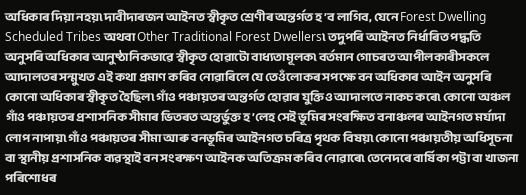অধিকাৰ দিয়া নহয়৷ দাবীদাৰজন আইনত স্বীকৃত শ্রেণীৰ অন্তর্গত হ’ব লাগিব, যেনে Forest Dwelling Scheduled Tribes অথবা Other Traditional Forest Dwellers৷ তদুপৰি আইনত নির্ধাৰিত পদ্ধতি অনুসৰি অধিকাৰ আনুষ্ঠানিকভাৱে স্বীকৃত হোৱাটো বাধ্যতামূলক৷ বর্তমান গোচৰত আপীলকাৰীসকলে আদালতৰ সন্মুখত এই কথা প্রমাণ কৰিব নোৱাৰিলে যে তেওঁলোকৰ সপক্ষে বন অধিকাৰ আইন অনুসৰি কোনো অধিকাৰ স্বীকৃত হৈছিল৷ গাঁও পঞ্চায়তৰ অন্তর্গত হোৱাৰ যুক্তিও আদালতে নাকচ কৰে৷ কোনো অঞ্চল গাঁও পঞ্চায়তৰ প্রশাসনিক সীমাৰ ভিতৰত অন্তর্ভুক্ত হ’লেহ সেই ভূমিৰ সংৰক্ষিত বনাঞ্চলৰ আইনগত মর্যাদা লোপ নাপায়৷ গাঁও পঞ্চায়তৰ সীমা আৰু বনভূমিৰ আইনগত চৰিত্র পৃথক বিষয়৷ কোনো পঞ্চায়তীয় অধিসূচনা বা স্থানীয় প্রশাসনিক ব্যৱস্থাই বন সংৰক্ষণ আইনক অতিক্রম কৰিব নোৱাৰে৷ তেনেদৰে বার্ষিকা পট্টা বা খাজনা পৰিশোধৰ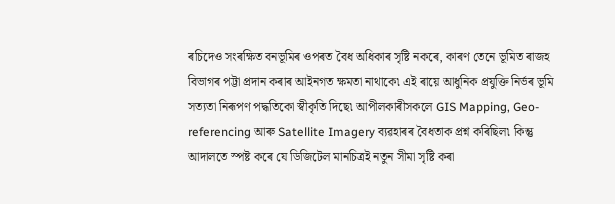ৰচিদেও সংৰক্ষিত বনভূমিৰ ওপৰত বৈধ অধিকাৰ সৃষ্টি নকৰে, কাৰণ তেনে ভূমিত ৰাজহ বিভাগৰ পট্টা প্রদান কৰাৰ আইনগত ক্ষমতা নাথাকে৷ এই ৰায়ে আধুনিক প্রযুক্তি নির্ভৰ ভূমি সত্যতা নিৰূপণ পদ্ধতিকো স্বীকৃতি দিছে৷ আপীলকাৰীসকলে GIS Mapping, Geo-referencing আৰু Satellite Imagery ব্যৱহাৰৰ বৈধতাক প্রশ্ন কৰিছিল৷ কিন্তু আদালতে স্পষ্ট কৰে যে ডিজিটেল মানচিত্রই নতুন সীমা সৃষ্টি কৰা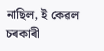নাছিল, ই কেৱল চৰকাৰী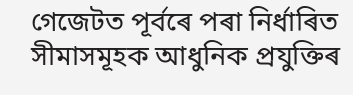গেজেটত পূর্বৰে পৰা নির্ধাৰিত সীমাসমূহক আধুনিক প্রযুক্তিৰ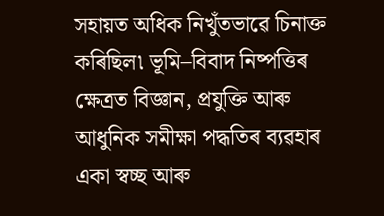সহায়ত অধিক নিখুঁতভাৱে চিনাক্ত কৰিছিল৷ ভূমি–বিবাদ নিষ্পত্তিৰ ক্ষেত্রত বিজ্ঞান, প্রযুক্তি আৰু আধুনিক সমীক্ষা পদ্ধতিৰ ব্যৱহাৰ একা স্বচ্ছ আৰু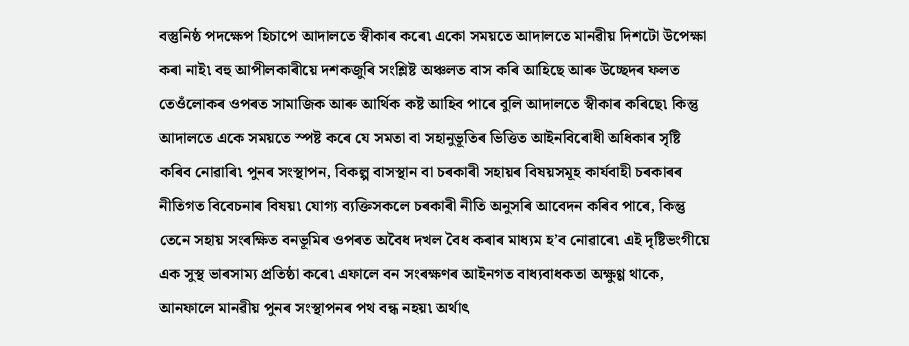বস্তুনিষ্ঠ পদক্ষেপ হিচাপে আদালতে স্বীকাৰ কৰে৷ একো সময়তে আদালতে মানৱীয় দিশটো উপেক্ষা কৰা নাই৷ বহু আপীলকাৰীয়ে দশকজুৰি সংশ্লিষ্ট অঞ্চলত বাস কৰি আহিছে আৰু উচ্ছেদৰ ফলত তেওঁলোকৰ ওপৰত সামাজিক আৰু আর্থিক কষ্ট আহিব পাৰে বুলি আদালতে স্বীকাৰ কৰিছে৷ কিন্তু আদালতে একে সময়তে স্পষ্ট কৰে যে সমতা বা সহানুভূতিৰ ভিত্তিত আইনবিৰোধী অধিকাৰ সৃষ্টি কৰিব নোৱাৰি৷ পুনৰ সংস্থাপন, বিকল্প বাসস্থান বা চৰকাৰী সহায়ৰ বিষয়সমূহ কার্যবাহী চৰকাৰৰ নীতিগত বিবেচনাৰ বিষয়৷ যোগ্য ব্যক্তিসকলে চৰকাৰী নীতি অনুসৰি আবেদন কৰিব পাৰে, কিন্তু তেনে সহায় সংৰক্ষিত বনভূমিৰ ওপৰত অবৈধ দখল বৈধ কৰাৰ মাধ্যম হ’ব নোৱাৰে৷ এই দৃষ্টিভংগীয়ে এক সুস্থ ভাৰসাম্য প্রতিষ্ঠা কৰে৷ এফালে বন সংৰক্ষণৰ আইনগত বাধ্যবাধকতা অক্ষুণ্ণ থাকে, আনফালে মানৱীয় পুনৰ সংস্থাপনৰ পথ বন্ধ নহয়৷ অর্থাৎ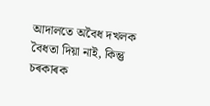আদালতে অবৈধ দখলক বৈধতা দিয়া নাই, কিন্তু চৰকাৰক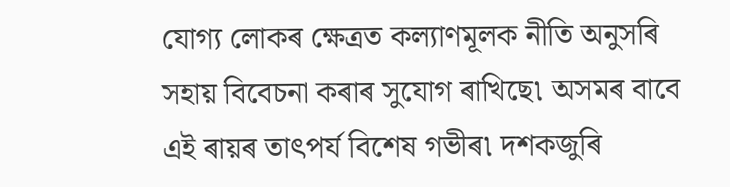যোগ্য লোকৰ ক্ষেত্রত কল্যাণমূলক নীতি অনুসৰি সহায় বিবেচনা কৰাৰ সুযোগ ৰাখিছে৷ অসমৰ বাবে এই ৰায়ৰ তাৎপর্য বিশেষ গভীৰ৷ দশকজুৰি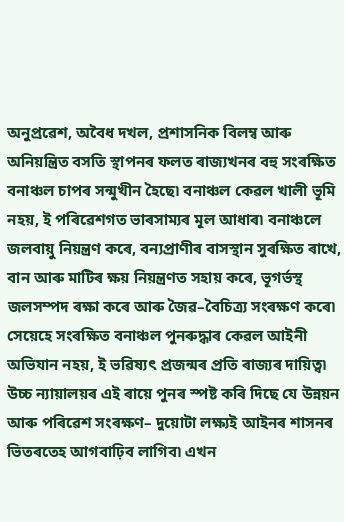অনুপ্রৱেশ, অবৈধ দখল, প্রশাসনিক বিলম্ব আৰু অনিয়ন্ত্রিত বসতি স্থাপনৰ ফলত ৰাজ্যখনৰ বহু সংৰক্ষিত বনাঞ্চল চাপৰ সন্মুখীন হৈছে৷ বনাঞ্চল কেৱল খালী ভূমি নহয়, ই পৰিৱেশগত ভাৰসাম্যৰ মূল আধাৰ৷ বনাঞ্চলে জলবায়ু নিয়ন্ত্রণ কৰে, বন্যপ্রাণীৰ বাসস্থান সুৰক্ষিত ৰাখে, বান আৰু মাটিৰ ক্ষয় নিয়ন্ত্রণত সহায় কৰে, ভূগর্ভস্থ জলসম্পদ ৰক্ষা কৰে আৰু জৈৱ–বৈচিত্র্য সংৰক্ষণ কৰে৷ সেয়েহে সংৰক্ষিত বনাঞ্চল পুনৰুদ্ধাৰ কেৱল আইনী অভিযান নহয়, ই ভৱিষ্যৎ প্রজন্মৰ প্রতি ৰাজ্যৰ দায়িত্ব৷ উচ্চ ন্যায়ালয়ৰ এই ৰায়ে পুনৰ স্পষ্ট কৰি দিছে যে উন্নয়ন আৰু পৰিৱেশ সংৰক্ষণ– দুয়োটা লক্ষ্যই আইনৰ শাসনৰ ভিতৰতেহ আগবাঢ়িব লাগিব৷ এখন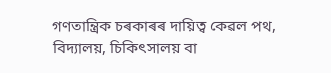গণতান্ত্রিক চৰকাৰৰ দায়িত্ব কেৱল পথ, বিদ্যালয়, চিকিৎসালয় বা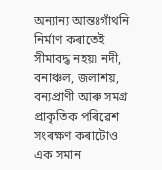অন্যান্য আন্তঃগাঁথনি নির্মাণ কৰাতেই সীমাবদ্ধ নহয়৷ নদী, বনাঞ্চল, জলাশয়, বন্যপ্রাণী আৰু সমগ্র প্রাকৃতিক পৰিৱেশ সংৰক্ষণ কৰাটোও এক সমান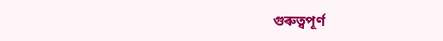গুৰুত্বপূর্ণ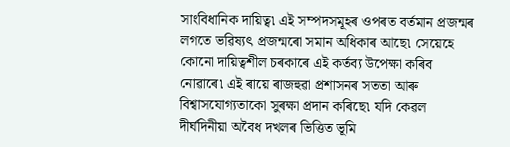সাংবিধানিক দায়িত্ব৷ এই সম্পদসমূহৰ ওপৰত বর্তমান প্রজন্মৰ লগতে ভৱিষ্যৎ প্রজন্মৰো সমান অধিকাৰ আছে৷ সেয়েহে কোনো দায়িত্বশীল চৰকাৰে এই কর্তব্য উপেক্ষা কৰিব নোৱাৰে৷ এই ৰায়ে ৰাজহুৱা প্রশাসনৰ সততা আৰু বিশ্বাসযোগ্যতাকো সুৰক্ষা প্রদান কৰিছে৷ যদি কেৱল দীর্ঘদিনীয়া অবৈধ দখলৰ ভিত্তিত ভূমি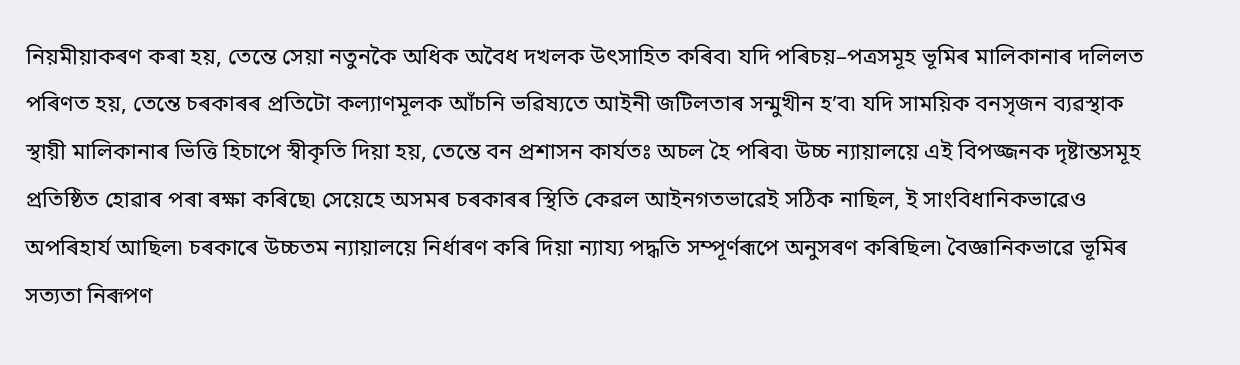নিয়মীয়াকৰণ কৰা হয়, তেন্তে সেয়া নতুনকৈ অধিক অবৈধ দখলক উৎসাহিত কৰিব৷ যদি পৰিচয়–পত্রসমূহ ভূমিৰ মালিকানাৰ দলিলত পৰিণত হয়, তেন্তে চৰকাৰৰ প্রতিটো কল্যাণমূলক আঁচনি ভৱিষ্যতে আইনী জটিলতাৰ সন্মুখীন হ’ব৷ যদি সাময়িক বনসৃজন ব্যৱস্থাক স্থায়ী মালিকানাৰ ভিত্তি হিচাপে স্বীকৃতি দিয়া হয়, তেন্তে বন প্রশাসন কার্যতঃ অচল হৈ পৰিব৷ উচ্চ ন্যায়ালয়ে এই বিপজ্জনক দৃষ্টান্তসমূহ প্রতিষ্ঠিত হোৱাৰ পৰা ৰক্ষা কৰিছে৷ সেয়েহে অসমৰ চৰকাৰৰ স্থিতি কেৱল আইনগতভাৱেই সঠিক নাছিল, ই সাংবিধানিকভাৱেও অপৰিহার্য আছিল৷ চৰকাৰে উচ্চতম ন্যায়ালয়ে নির্ধাৰণ কৰি দিয়া ন্যায্য পদ্ধতি সম্পূর্ণৰূপে অনুসৰণ কৰিছিল৷ বৈজ্ঞানিকভাৱে ভূমিৰ সত্যতা নিৰূপণ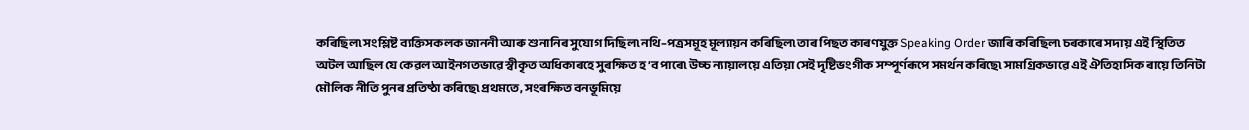কৰিছিল৷ সংশ্লিষ্ট ব্যক্তিসকলক জাননী আৰু শুনানিৰ সুযোগ দিছিল৷ নথি–পত্রসমূহ মূল্যায়ন কৰিছিল৷ তাৰ পিছত কাৰণযুক্ত Speaking Order জাৰি কৰিছিল৷ চৰকাৰে সদায় এই স্থিতিত অটল আছিল যে কেৱল আইনগতভাৱে স্বীকৃত অধিকাৰহে সুৰক্ষিত হ’ব পাৰে৷ উচ্চ ন্যায়ালয়ে এতিয়া সেই দৃষ্টিভংগীক সম্পূর্ণৰূপে সমর্থন কৰিছে৷ সামগ্রিকভাৱে এই ঐতিহাসিক ৰায়ে তিনিটা মৌলিক নীতি পুনৰ প্রতিষ্ঠা কৰিছে৷ প্রথমতে, সংৰক্ষিত বনভূমিয়ে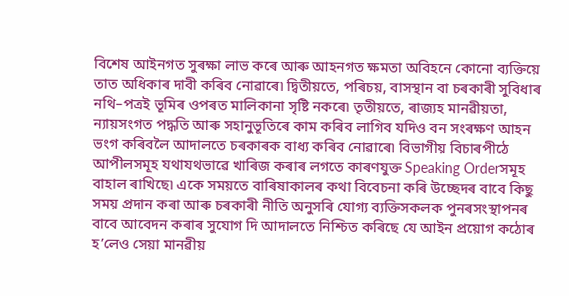বিশেষ আইনগত সুৰক্ষা লাভ কৰে আৰু আহনগত ক্ষমতা অবিহনে কোনো ব্যক্তিয়ে তাত অধিকাৰ দাবী কৰিব নোৱাৰে৷ দ্বিতীয়তে, পৰিচয়, বাসস্থান বা চৰকাৰী সুবিধাৰ নথি–পত্রই ভূমিৰ ওপৰত মালিকানা সৃষ্টি নকৰে৷ তৃতীয়তে, ৰাজ্যহ মানৱীয়তা, ন্যায়সংগত পদ্ধতি আৰু সহানুভূতিৰে কাম কৰিব লাগিব যদিও বন সংৰক্ষণ আহন ভংগ কৰিবলৈ আদালতে চৰকাৰক বাধ্য কৰিব নোৱাৰে৷ বিভাগীয় বিচাৰপীঠে আপীলসমূহ যথাযথভাৱে খাৰিজ কৰাৰ লগতে কাৰণযুক্ত Speaking Orderসমূহ বাহাল ৰাখিছে৷ একে সময়তে বাৰিষাকালৰ কথা বিবেচনা কৰি উচ্ছেদৰ বাবে কিছু সময় প্রদান কৰা আৰু চৰকাৰী নীতি অনুসৰি যোগ্য ব্যক্তিসকলক পুনৰসংস্থাপনৰ বাবে আবেদন কৰাৰ সুযোগ দি আদালতে নিশ্চিত কৰিছে যে আইন প্রয়োগ কঠোৰ হ’লেও সেয়া মানৱীয়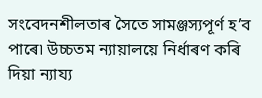সংবেদনশীলতাৰ সৈতে সামঞ্জস্যপূর্ণ হ’ব পাৰে৷ উচ্চতম ন্যায়ালয়ে নির্ধাৰণ কৰি দিয়া ন্যায্য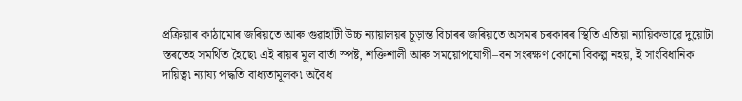প্রক্রিয়াৰ কাঠামোৰ জৰিয়তে আৰু গুৱাহাটী উচ্চ ন্যায়ালয়ৰ চূড়ান্ত বিচাৰৰ জৰিয়তে অসমৰ চৰকাৰৰ স্থিতি এতিয়া ন্যায়িকভাৱে দুয়োটা স্তৰতেহ সমর্থিত হৈছে৷ এই ৰায়ৰ মূল বার্তা স্পষ্ট, শক্তিশালী আৰু সময়োপযোগী–বন সংৰক্ষণ কোনো বিকল্প নহয়, ই সাংবিধানিক দায়িত্ব৷ ন্যায্য পদ্ধতি বাধ্যতামূলক৷ অবৈধ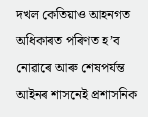দখল কেতিয়াও আহনগত অধিকাৰত পৰিণত হ’ব নোৱাৰে আৰু শেষপর্যন্ত আইনৰ শাসনেই প্রশাসনিক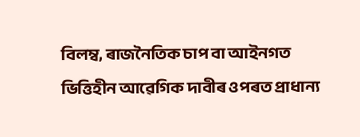বিলম্ব, ৰাজনৈতিক চাপ বা আইনগত ভিত্তিহীন আৱেগিক দাবীৰ ওপৰত প্রাধান্য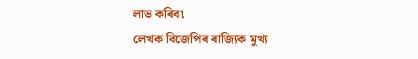লাভ কৰিব৷
লেখক বিজেপিৰ ৰাজ্যিক মুখ্য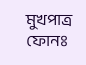মুখপাত্র
ফোনঃ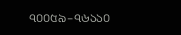৭০০৫৯–৭৬১১০